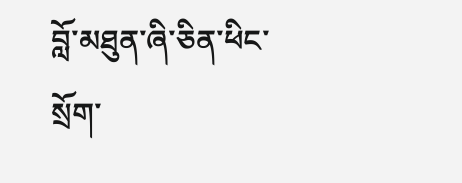བློ་མཐུན་ཞི་ཅིན་ཕིང་སྲོག་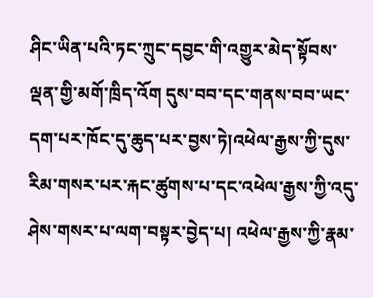ཤིང་ཡིན་པའི་ཏང་ཀྲུང་དབྱང་གི་འགྱུར་མེད་སྟོབས་ལྡན་གྱི་མགོ་ཁྲིད་འོག དུས་བབ་དང་གནས་བབ་ཡང་དག་པར་ཁོང་དུ་ཆུད་པར་བྱས་ཏེ།འཕེལ་རྒྱས་ཀྱི་དུས་རིམ་གསར་པར་རྐང་ཚུགས་པ་དང་འཕེལ་རྒྱས་ཀྱི་འདུ་ཤེས་གསར་པ་ལག་བསྟར་བྱེད་པ། འཕེལ་རྒྱས་ཀྱི་རྣམ་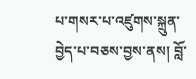པ་གསར་པ་འཛུགས་སྐྲུན་བྱེད་པ་བཅས་བྱས་ནས། བློ་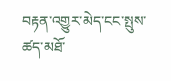བརྟན་འགྱུར་མེད་ངང་སྤུས་ཚད་མཐོ་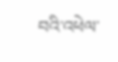བའི་འཕེལ་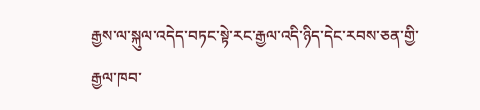རྒྱས་ལ་སྐུལ་འདེད་བཏང་སྟེ་རང་རྒྱལ་འདི་ཉིད་དེང་རབས་ཅན་གྱི་རྒྱལ་ཁབ་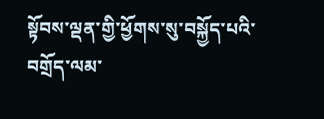སྟོབས་ལྡན་གྱི་ཕྱོགས་སུ་བསྐྱོད་པའི་བགྲོད་ལམ་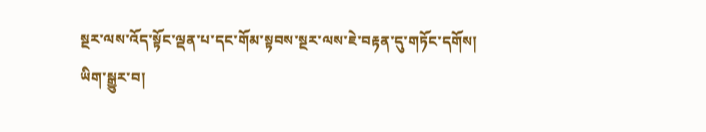སྔར་ལས་འོད་སྟོང་ལྡན་པ་དང་གོམ་སྟབས་སྔར་ལས་ཇེ་བརྟན་དུ་གཏོང་དགོས།
ཡིག་སྒྱུར་བ།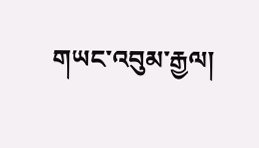གཡང་འབུམ་རྒྱལ།